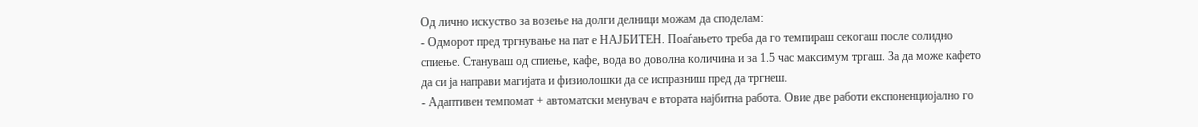Од лично искуство за возење на долги делници можам да споделам:
- Одморот пред тргнување на пат е НАЈБИТЕН. Поаѓањето треба да го темпираш секогаш после солидно спиење. Стануваш од спиење, кафе, вода во доволна количина и за 1.5 час максимум тргаш. За да може кафето да си ја направи магијата и физиолошки да се испразниш пред да тргнеш.
- Адаптивен темпомат + автоматски менувач е втората најбитна работа. Овие две работи експоненциојално го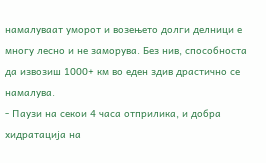намалуваат уморот и возењето долги делници е многу лесно и не заморува. Без нив, способноста да извозиш 1000+ км во еден здив драстично се намалува.
- Паузи на секои 4 часа отприлика, и добра хидратација на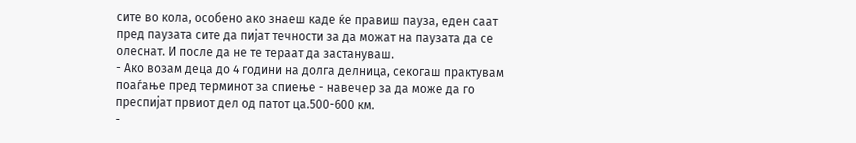сите во кола, особено ако знаеш каде ќе правиш пауза, еден саат пред паузата сите да пијат течности за да можат на паузата да се олеснат. И после да не те тераат да застануваш.
- Ако возам деца до 4 години на долга делница, секогаш практувам поаѓање пред терминот за спиење - навечер за да може да го преспијат првиот дел од патот ца.500-600 км.
-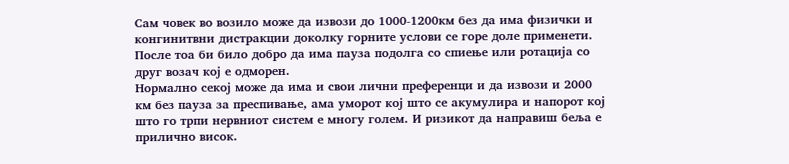Сам човек во возило може да извози до 1000-1200км без да има физички и конгинитвни дистракции доколку горните услови се горе доле применети. После тоа би било добро да има пауза подолга со спиење или ротација со друг возач кој е одморен.
Нормално секој може да има и свои лични преференци и да извози и 2000 км без пауза за преспивање, ама уморот кој што се акумулира и напорот кој што го трпи нервниот систем е многу голем. И ризикот да направиш беља е прилично висок.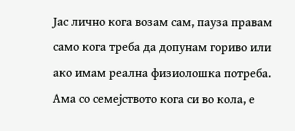Јас лично кога возам сам, пауза правам само кога треба да допунам гориво или ако имам реална физиолошка потреба. Ама со семејството кога си во кола, е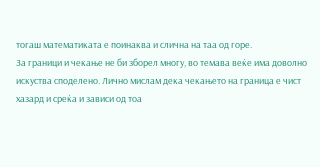тогаш математиката е поинаква и слична на таа од горе.
За граници и чекање не би зборел многу, во темава веќе има доволно искуства споделено. Лично мислам дека чекањето на граница е чист хазард и среќа и зависи од тоа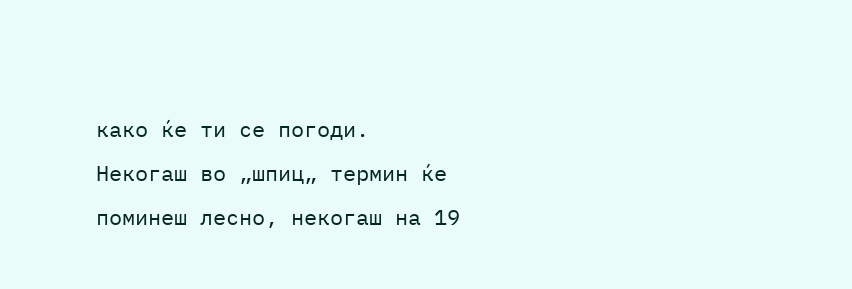како ќе ти се погоди. Некогаш во „шпиц„ термин ќе поминеш лесно, некогаш на 19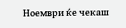Ноември ќе чекаш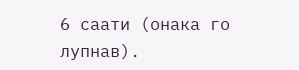6 саати (онака го лупнав).